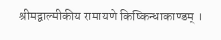श्रीमद्वाल्मीकीय रामायणे किष्किन्धाकाण्डम् ।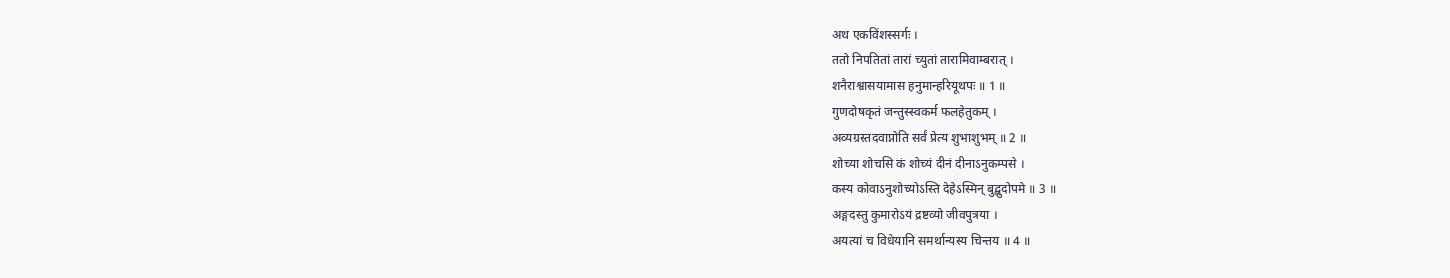अथ एकविंशस्सर्गः ।
ततो निपतितां तारां च्युतां तारामिवाम्बरात् ।
शनैराश्वासयामास हनुमान्हरियूथपः ॥ 1 ॥
गुणदोषकृतं जन्तुस्स्वकर्म फलहेतुकम् ।
अव्यग्रस्तदवाप्नोति सर्वं प्रेत्य शुभाशुभम् ॥ 2 ॥
शोच्या शोचसि कं शोच्यं दीनं दीनाऽनुकम्पसे ।
कस्य कोवाऽनुशोच्योऽस्ति देहेऽस्मिन् बुद्बुदोपमे ॥ 3 ॥
अङ्गदस्तु कुमारोऽयं द्रष्टव्यो जीवपुत्रया ।
अयत्यां च विधेयानि समर्थान्यस्य चिन्तय ॥ 4 ॥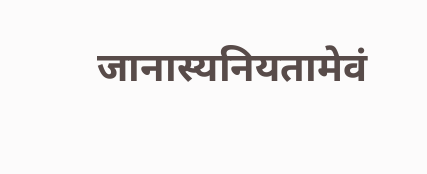जानास्यनियतामेवं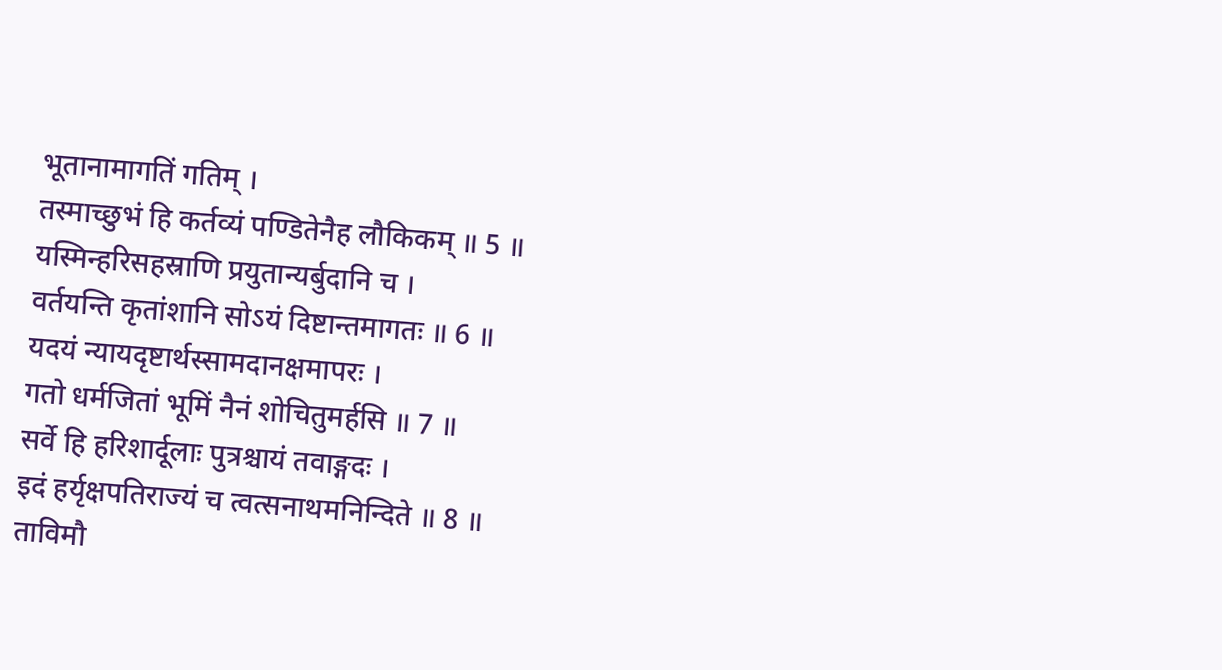भूतानामागतिं गतिम् ।
तस्माच्छुभं हि कर्तव्यं पण्डितेनैह लौकिकम् ॥ 5 ॥
यस्मिन्हरिसहस्राणि प्रयुतान्यर्बुदानि च ।
वर्तयन्ति कृतांशानि सोऽयं दिष्टान्तमागतः ॥ 6 ॥
यदयं न्यायदृष्टार्थस्सामदानक्षमापरः ।
गतो धर्मजितां भूमिं नैनं शोचितुमर्हसि ॥ 7 ॥
सर्वे हि हरिशार्दूलाः पुत्रश्चायं तवाङ्गदः ।
इदं हर्यृक्षपतिराज्यं च त्वत्सनाथमनिन्दिते ॥ 8 ॥
ताविमौ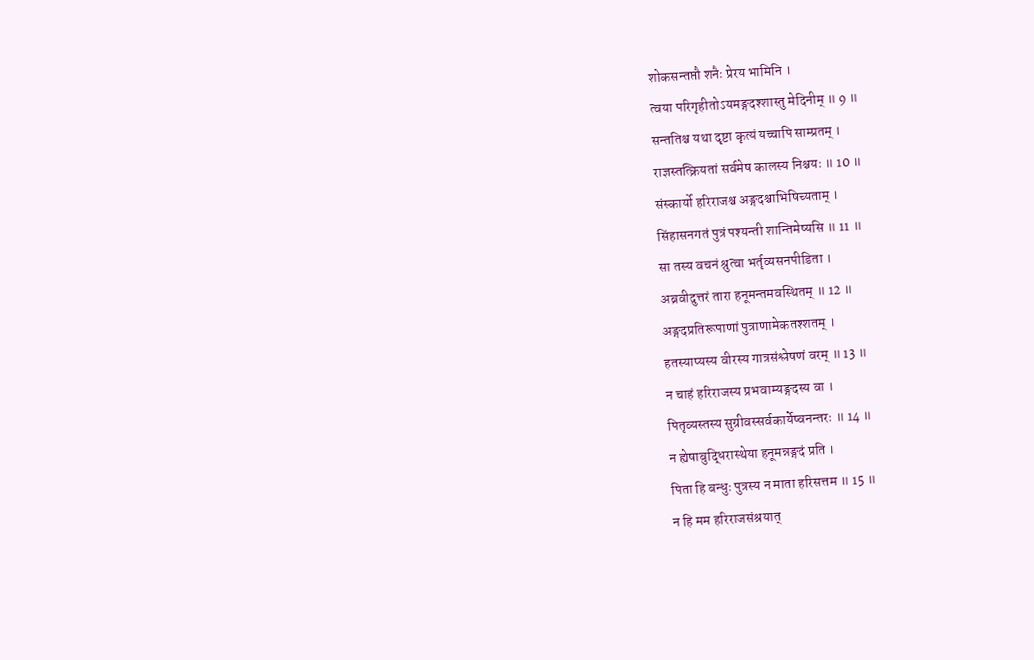शोकसन्तप्तौ शनैः प्रेरय भामिनि ।
त्वया परिगृहीतोऽयमङ्गदश्शास्तु मेदिनीम् ॥ 9 ॥
सन्ततिश्च यथा दृष्टा कृत्यं यच्चापि साम्प्रतम् ।
राज्ञस्तत्क्रियतां सर्वमेष कालस्य निश्चयः ॥ 10 ॥
संस्कार्यो हरिराजश्च अङ्गदश्चाभिषिच्यताम् ।
सिंहासनगतं पुत्रं पश्यन्ती शान्तिमेष्यसि ॥ 11 ॥
सा तस्य वचनं श्रुत्वा भर्तृव्यसनपीडिता ।
अब्रवीदुत्तरं तारा हनूमन्तमवस्थितम् ॥ 12 ॥
अङ्गदप्रतिरूपाणां पुत्राणामेकतश्शतम् ।
हतस्याप्यस्य वीरस्य गात्रसंश्लेषणं वरम् ॥ 13 ॥
न चाहं हरिराजस्य प्रभवाम्यङ्गदस्य वा ।
पितृव्यस्तस्य सुग्रीवस्सर्वकार्येष्वनन्तरः ॥ 14 ॥
न ह्येषाबुद्धिरास्थेया हनूमन्नङ्गदं प्रति ।
पिता हि बन्धुः पुत्रस्य न माता हरिसत्तम ॥ 15 ॥
न हि मम हरिराजसंश्रयात्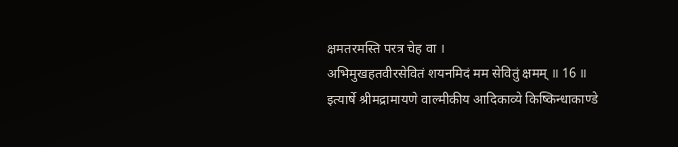क्षमतरमस्ति परत्र चेह वा ।
अभिमुखहतवीरसेवितं शयनमिदं मम सेवितुं क्षमम् ॥ 16 ॥
इत्यार्षे श्रीमद्रामायणे वाल्मीकीय आदिकाव्ये किष्किन्धाकाण्डे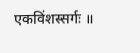एकविंशस्सर्गः ॥